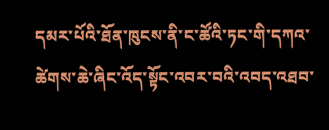དམར་པོའི་ཐོན་ཁུངས་ནི་ང་ཚོའི་ཏང་གི་དཀའ་ཚེགས་ཆེ་ཞིང་འོད་སྟོང་འབར་བའི་འབད་འཐབ་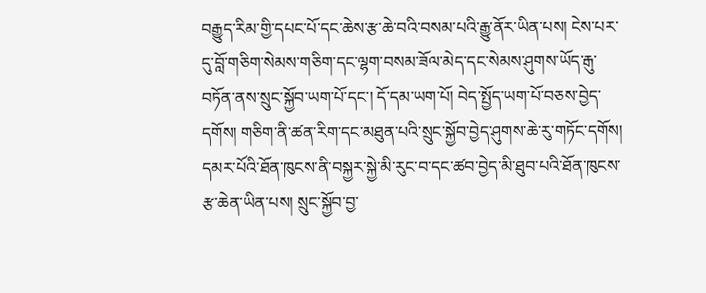བརྒྱུད་རིམ་གྱི་དཔང་པོ་དང་ཆེས་རྩ་ཆེ་བའི་བསམ་པའི་རྒྱུ་ནོར་ཡིན་པས། ངེས་པར་དུ་བློ་གཅིག་སེམས་གཅིག་དང་ལྷག་བསམ་ཟོལ་མེད་དང་སེམས་ཤུགས་ཡོད་རྒུ་བཏོན་ནས་སྲུང་སྐྱོབ་ཡག་པོ་དང་། དོ་དམ་ཡག་པོ། བེད་སྤྱོད་ཡག་པོ་བཅས་བྱེད་དགོས། གཅིག་ནི་ཚན་རིག་དང་མཐུན་པའི་སྲུང་སྐྱོབ་བྱེད་ཤུགས་ཆེ་རུ་གཏོང་དགོས། དམར་པོའི་ཐོན་ཁུངས་ནི་བསྐྱར་སྐྱེ་མི་རུང་བ་དང་ཚབ་བྱེད་མི་ཐུབ་པའི་ཐོན་ཁུངས་རྩ་ཆེན་ཡིན་པས། སྲུང་སྐྱོབ་བྱ་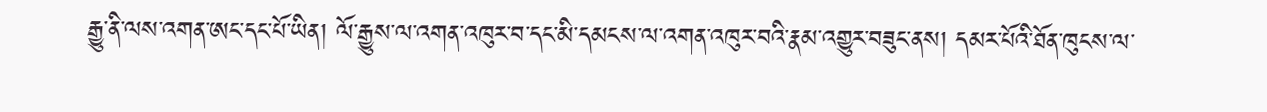རྒྱུ་ནི་ལས་འགན་ཨང་དང་པོ་ཡིན། ལོ་རྒྱུས་ལ་འགན་འཁུར་བ་དང་མི་དམངས་ལ་འགན་འཁུར་བའི་རྣམ་འགྱུར་བཟུང་ནས། དམར་པོའི་ཐོན་ཁུངས་ལ་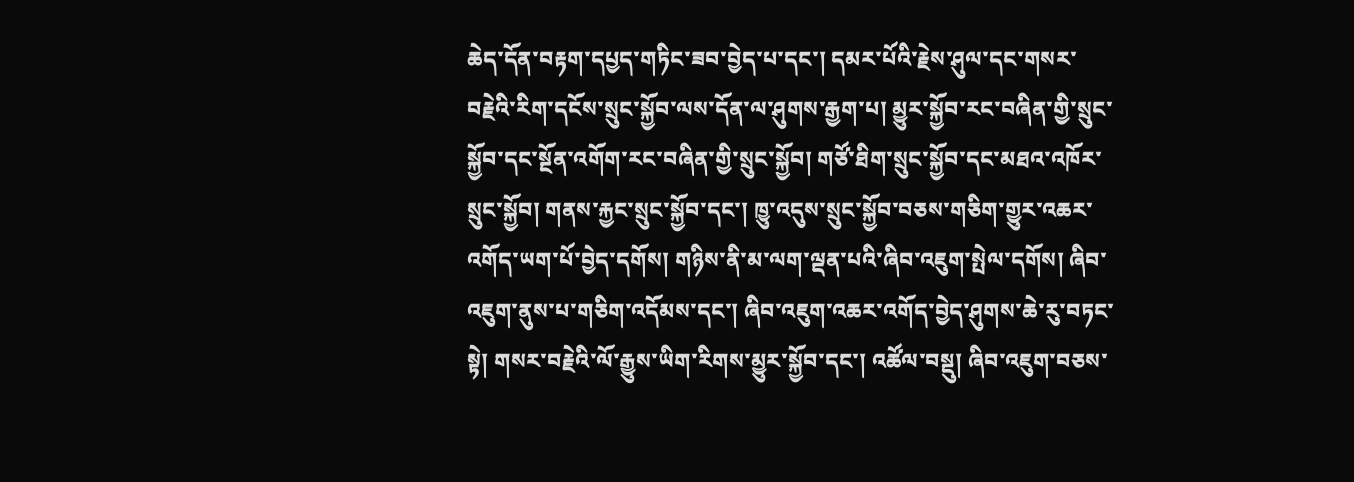ཆེད་དོན་བརྟག་དཔྱད་གཏིང་ཟབ་བྱེད་པ་དང་། དམར་པོའི་རྗེས་ཤུལ་དང་གསར་བརྗེའི་རིག་དངོས་སྲུང་སྐྱོབ་ལས་དོན་ལ་ཤུགས་རྒྱག་པ། མྱུར་སྐྱོབ་རང་བཞིན་གྱི་སྲུང་སྐྱོབ་དང་སྔོན་འགོག་རང་བཞིན་གྱི་སྲུང་སྐྱོབ། གཙོ་ཐིག་སྲུང་སྐྱོབ་དང་མཐའ་འཁོར་སྲུང་སྐྱོབ། གནས་རྐྱང་སྲུང་སྐྱོབ་དང་། ཁྱུ་འདུས་སྲུང་སྐྱོབ་བཅས་གཅིག་གྱུར་འཆར་འགོད་ཡག་པོ་བྱེད་དགོས། གཉིས་ནི་མ་ལག་ལྡན་པའི་ཞིབ་འཇུག་སྤེལ་དགོས། ཞིབ་འཇུག་ནུས་པ་གཅིག་འདོམས་དང་། ཞིབ་འཇུག་འཆར་འགོད་བྱེད་ཤུགས་ཆེ་རུ་བཏང་སྟེ། གསར་བརྗེའི་ལོ་རྒྱུས་ཡིག་རིགས་མྱུར་སྐྱོབ་དང་། འཚོལ་བསྡུ། ཞིབ་འཇུག་བཅས་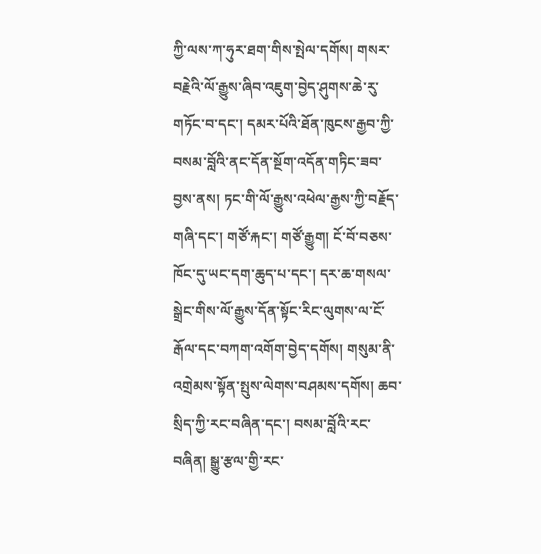ཀྱི་ལས་ཀ་ཧུར་ཐག་གིས་སྤེལ་དགོས། གསར་བརྗེའི་ལོ་རྒྱུས་ཞིབ་འཇུག་བྱེད་ཤུགས་ཆེ་རུ་གཏོང་བ་དང་། དམར་པོའི་ཐོན་ཁུངས་རྒྱབ་ཀྱི་བསམ་བློའི་ནང་དོན་སྔོག་འདོན་གཏིང་ཟབ་བྱས་ནས། ཏང་གི་ལོ་རྒྱུས་འཕེལ་རྒྱས་ཀྱི་བརྗོད་གཞི་དང་། གཙོ་རྐང་། གཙོ་རྒྱུག། ངོ་བོ་བཅས་ཁོང་དུ་ཡང་དག་ཆུད་པ་དང་། དར་ཆ་གསལ་སྒྲེང་གིས་ལོ་རྒྱུས་དོན་སྟོང་རིང་ལུགས་ལ་ངོ་རྒོལ་དང་བཀག་འགོག་བྱེད་དགོས། གསུམ་ནི་འགྲེམས་སྟོན་སྤུས་ལེགས་བཤམས་དགོས། ཆབ་སྲིད་ཀྱི་རང་བཞིན་དང་། བསམ་བློའི་རང་བཞིན། སྒྱུ་རྩལ་གྱི་རང་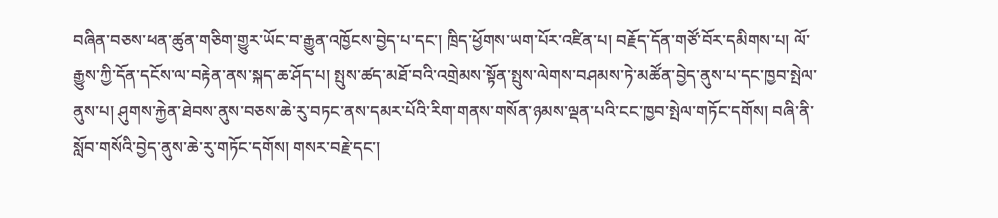བཞིན་བཅས་ཕན་ཚུན་གཅིག་གྱུར་ཡོང་བ་རྒྱུན་འཁྱོངས་བྱེད་པ་དང་། ཁྲིད་ཕྱོགས་ཡག་པོར་འཛིན་པ། བརྗོད་དོན་གཙོ་བོར་དམིགས་པ། ལོ་རྒྱུས་ཀྱི་དོན་དངོས་ལ་བརྟེན་ནས་སྐད་ཆ་ཤོད་པ། སྤུས་ཚད་མཐོ་བའི་འགྲེམས་སྟོན་སྤུས་ལེགས་བཤམས་ཏེ་མཚོན་བྱེད་ནུས་པ་དང་ཁྱབ་སྤེལ་ནུས་པ། ཤུགས་རྐྱེན་ཐེབས་ནུས་བཅས་ཆེ་རུ་བཏང་ནས་དམར་པོའི་རིག་གནས་གསོན་ཉམས་ལྡན་པའི་ངང་ཁྱབ་སྤེལ་གཏོང་དགོས། བཞི་ནི་སློབ་གསོའི་བྱེད་ནུས་ཆེ་རུ་གཏོང་དགོས། གསར་བརྗེ་དང་།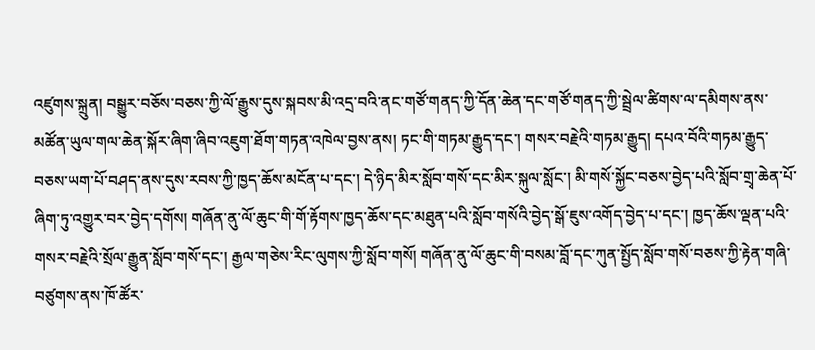འཛུགས་སྐྲུན། བསྒྱུར་བཅོས་བཅས་ཀྱི་ལོ་རྒྱུས་དུས་སྐབས་མི་འདྲ་བའི་ནང་གཙོ་གནད་ཀྱི་དོན་ཆེན་དང་གཙོ་གནད་ཀྱི་སྦྲེལ་ཚིགས་ལ་དམིགས་ནས་མཚོན་ཡུལ་གལ་ཆེན་སྐོར་ཞིག་ཞིབ་འཇུག་ཐོག་གཏན་འཁེལ་བྱས་ནས། ཏང་གི་གཏམ་རྒྱུད་དང་། གསར་བརྗེའི་གཏམ་རྒྱུད། དཔའ་བོའི་གཏམ་རྒྱུད་བཅས་ཡག་པོ་བཤད་ནས་དུས་རབས་ཀྱི་ཁྱད་ཆོས་མངོན་པ་དང་། དེ་ཉིད་མིར་སློབ་གསོ་དང་མིར་སྐུལ་སློང་། མི་གསོ་སྐྱོང་བཅས་བྱེད་པའི་སློབ་གྲྭ་ཆེན་པོ་ཞིག་ཏུ་འགྱུར་བར་བྱེད་དགོས། གཞོན་ནུ་ལོ་ཆུང་གི་གོ་རྟོགས་ཁྱད་ཆོས་དང་མཐུན་པའི་སློབ་གསོའི་བྱེད་སྒོ་ཇུས་འགོད་བྱེད་པ་དང་། ཁྱད་ཆོས་ལྡན་པའི་གསར་བརྗེའི་སྲོལ་རྒྱུན་སློབ་གསོ་དང་། རྒྱལ་གཅེས་རིང་ལུགས་ཀྱི་སློབ་གསོ། གཞོན་ནུ་ལོ་ཆུང་གི་བསམ་བློ་དང་ཀུན་སྤྱོད་སློབ་གསོ་བཅས་ཀྱི་རྟེན་གཞི་བཙུགས་ནས་ཁོ་ཚོར་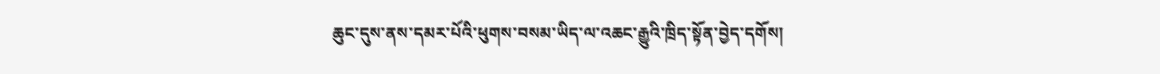ཆུང་དུས་ནས་དམར་པོའི་ཕུགས་བསམ་ཡིད་ལ་འཆང་རྒྱུའི་ཁྲིད་སྟོན་བྱེད་དགོས།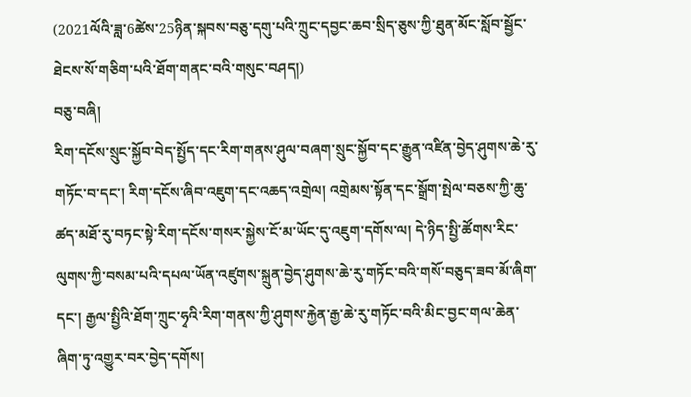(2021ལོའི་ཟླ་6ཚེས་25ཉིན་སྐབས་བཅུ་དགུ་པའི་ཀྲུང་དབྱང་ཆབ་སྲིད་ཅུས་ཀྱི་ཐུན་མོང་སློབ་སྦྱོང་ཐེངས་སོ་གཅིག་པའི་ཐོག་གནང་བའི་གསུང་བཤད།)
བཅུ་བཞི།
རིག་དངོས་སྲུང་སྐྱོབ་བེད་སྤྱོད་དང་རིག་གནས་ཤུལ་བཞག་སྲུང་སྐྱོབ་དང་རྒྱུན་འཛིན་བྱེད་ཤུགས་ཆེ་རུ་གཏོང་བ་དང་། རིག་དངོས་ཞིབ་འཇུག་དང་འཆད་འགྲེལ། འགྲེམས་སྟོན་དང་སྒྲོག་སྤེལ་བཅས་ཀྱི་ཆུ་ཚད་མཐོ་རུ་བཏང་སྟེ་རིག་དངོས་གསར་སྐྱེས་ངོ་མ་ཡོང་དུ་འཇུག་དགོས་ལ། དེ་ཉིད་སྤྱི་ཚོགས་རིང་ལུགས་ཀྱི་བསམ་པའི་དཔལ་ཡོན་འཛུགས་སྐྲུན་བྱེད་ཤུགས་ཆེ་རུ་གཏོང་བའི་གསོ་བཅུད་ཟབ་མོ་ཞིག་དང་། རྒྱལ་སྤྱིའི་ཐོག་ཀྲུང་ཧྭའི་རིག་གནས་ཀྱི་ཤུགས་རྐྱེན་རྒྱ་ཆེ་རུ་གཏོང་བའི་མིང་བྱང་གལ་ཆེན་ཞིག་ཏུ་འགྱུར་བར་བྱེད་དགོས།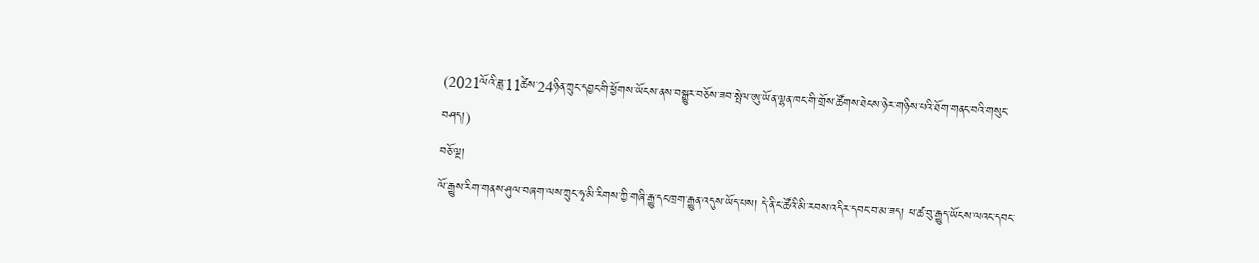(2021ལོའི་ཟླ་11ཚེས་24ཉིན་ཀྲུང་དབྱང་གི་ཕྱོགས་ཡོངས་ནས་བསྒྱུར་བཅོས་ཟབ་སྤེལ་ཨུ་ཡོན་ལྷན་ཁང་གི་གྲོས་ཚོགས་ཐེངས་ཉེར་གཉིས་པའི་ཐོག་གནང་བའི་གསུང་བཤད།)
བཅོ་ལྔ།
ལོ་རྒྱུས་རིག་གནས་ཤུལ་བཞག་ལས་ཀྲུང་ཧྭ་མི་རིགས་ཀྱི་གཞི་རྒྱུ་དང་ཁྲག་རྒྱུན་འདུས་ཡོད་པས། དེ་ནི་ང་ཚོའི་མི་རབས་འདིར་དབང་བ་མ་ཟད། ཕ་ཚ་བུ་རྒྱུད་ཡོངས་ལའང་དབང་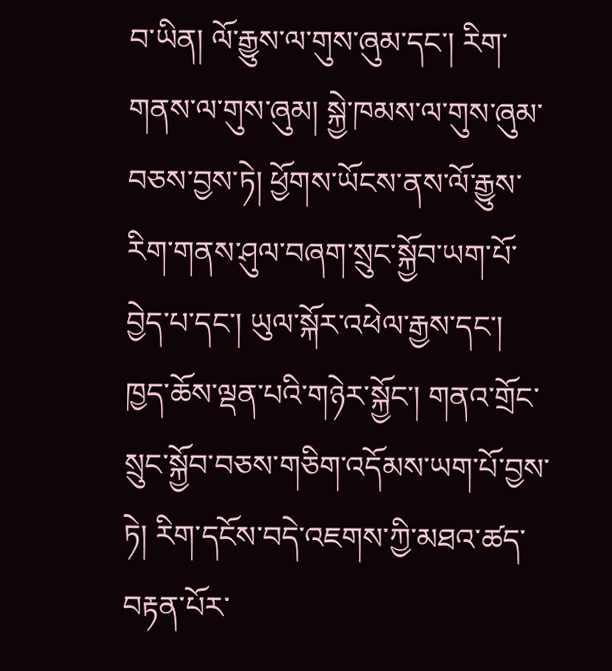བ་ཡིན། ལོ་རྒྱུས་ལ་གུས་ཞུམ་དང་། རིག་གནས་ལ་གུས་ཞུམ། སྐྱེ་ཁམས་ལ་གུས་ཞུམ་བཅས་བྱས་ཏེ། ཕྱོགས་ཡོངས་ནས་ལོ་རྒྱུས་རིག་གནས་ཤུལ་བཞག་སྲུང་སྐྱོབ་ཡག་པོ་བྱེད་པ་དང་། ཡུལ་སྐོར་འཕེལ་རྒྱས་དང་། ཁྱད་ཆོས་ལྡན་པའི་གཉེར་སྐྱོང་། གནའ་གྲོང་སྲུང་སྐྱོབ་བཅས་གཅིག་འདོམས་ཡག་པོ་བྱས་ཏེ། རིག་དངོས་བདེ་འཇགས་ཀྱི་མཐའ་ཚད་བརྟན་པོར་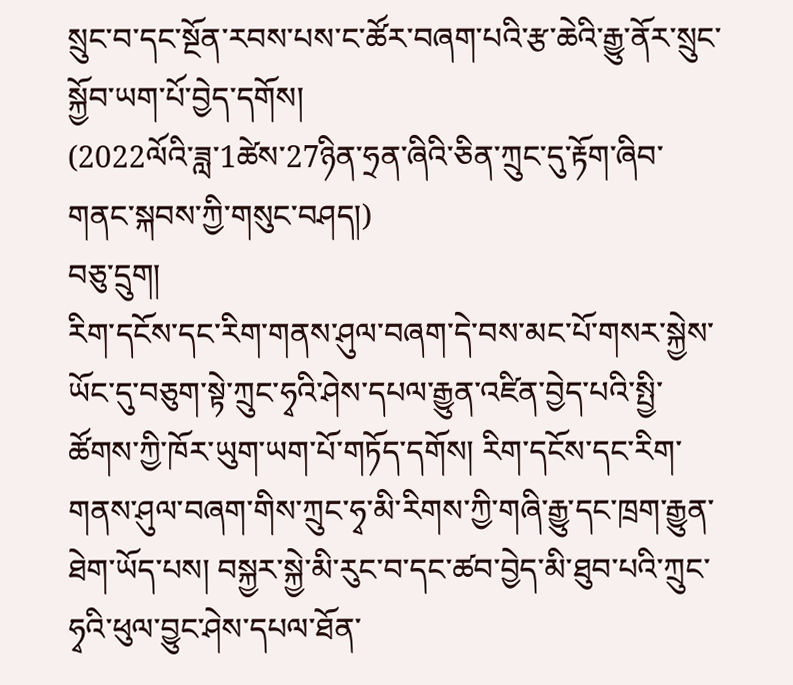སྲུང་བ་དང་སྔོན་རབས་པས་ང་ཚོར་བཞག་པའི་རྩ་ཆེའི་རྒྱུ་ནོར་སྲུང་སྐྱོབ་ཡག་པོ་བྱེད་དགོས།
(2022ལོའི་ཟླ་1ཚེས་27ཉིན་ཧྲན་ཞིའི་ཅིན་ཀྲུང་དུ་རྟོག་ཞིབ་གནང་སྐབས་ཀྱི་གསུང་བཤད།)
བཅུ་དྲུག།
རིག་དངོས་དང་རིག་གནས་ཤུལ་བཞག་དེ་བས་མང་པོ་གསར་སྐྱེས་ཡོང་དུ་བཅུག་སྟེ་ཀྲུང་ཧྭའི་ཤེས་དཔལ་རྒྱུན་འཛིན་བྱེད་པའི་སྤྱི་ཚོགས་ཀྱི་ཁོར་ཡུག་ཡག་པོ་གཏོད་དགོས། རིག་དངོས་དང་རིག་གནས་ཤུལ་བཞག་གིས་ཀྲུང་ཧྭ་མི་རིགས་ཀྱི་གཞི་རྒྱུ་དང་ཁྲག་རྒྱུན་ཐེག་ཡོད་པས། བསྐྱར་སྐྱེ་མི་རུང་བ་དང་ཚབ་བྱེད་མི་ཐུབ་པའི་ཀྲུང་ཧྭའི་ཕུལ་བྱུང་ཤེས་དཔལ་ཐོན་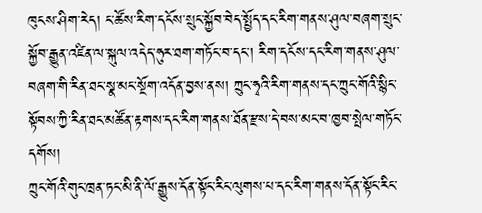ཁུངས་ཤིག་རེད། ང་ཚོས་རིག་དངོས་སྲུང་སྐྱོབ་བེད་སྤྱོད་དང་རིག་གནས་ཤུལ་བཞག་སྲུང་སྐྱོབ་རྒྱུན་འཛིན་ལ་སྐུལ་འདེད་ཧུར་ཐག་གཏོང་བ་དང་། རིག་དངོས་དང་རིག་གནས་ཤུལ་བཞག་གི་རིན་ཐང་སྣ་མང་སྔོག་འདོན་བྱས་ནས། ཀྲུང་ཧྭའི་རིག་གནས་དང་ཀྲུང་གོའི་སྙིང་སྟོབས་ཀྱི་རིན་ཐང་མཚོན་རྟགས་དང་རིག་གནས་ཐོན་རྫས་དེ་བས་མང་བ་ཁྱབ་སྤེལ་གཏོང་དགོས།
ཀྲུང་གོའི་གུང་ཁྲན་ཏང་མི་ནི་ལོ་རྒྱུས་དོན་སྟོང་རིང་ལུགས་པ་དང་རིག་གནས་དོན་སྟོང་རིང་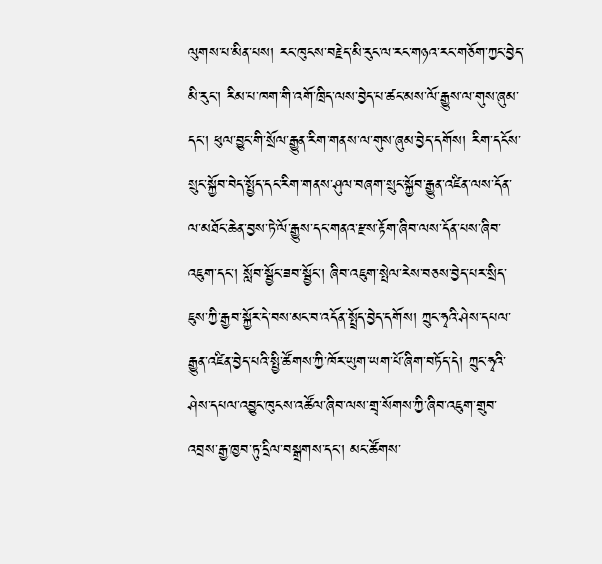ལུགས་པ་མིན་པས། རང་ཁུངས་བརྗེད་མི་རུང་ལ་རང་གཉའ་རང་གཅོག་ཀྱང་བྱེད་མི་རུང་། རིམ་པ་ཁག་གི་འགོ་ཁྲིད་ལས་བྱེད་པ་ཚང་མས་ལོ་རྒྱུས་ལ་གུས་ཞུམ་དང་། ཕུལ་བྱུང་གི་སྲོལ་རྒྱུན་རིག་གནས་ལ་གུས་ཞུམ་བྱེད་དགོས། རིག་དངོས་སྲུང་སྐྱོབ་བེད་སྤྱོད་དང་རིག་གནས་ཤུལ་བཞག་སྲུང་སྐྱོབ་རྒྱུན་འཛིན་ལས་དོན་ལ་མཐོང་ཆེན་བྱས་ཏེ་ལོ་རྒྱུས་དང་གནའ་རྫས་རྟོག་ཞིབ་ལས་དོན་པས་ཞིབ་འཇུག་དང་། སློབ་སྦྱོང་ཟབ་སྦྱོང་། ཞིབ་འཇུག་སྤེལ་རེས་བཅས་བྱེད་པར་སྲིད་ཇུས་ཀྱི་རྒྱབ་སྐྱོར་དེ་བས་མང་བ་འདོན་སྤྲོད་བྱེད་དགོས། ཀྲུང་ཧྭའི་ཤེས་དཔལ་རྒྱུན་འཛིན་བྱེད་པའི་སྤྱི་ཚོགས་ཀྱི་ཁོར་ཡུག་ཡག་པོ་ཞིག་བཏོད་དེ། ཀྲུང་ཧྭའི་ཤེས་དཔལ་འབྱུང་ཁུངས་འཚོལ་ཞིབ་ལས་གྲྭ་སོགས་ཀྱི་ཞིབ་འཇུག་གྲུབ་འབྲས་རྒྱ་ཁྱབ་ཏུ་དྲིལ་བསྒྲགས་དང་། མང་ཚོགས་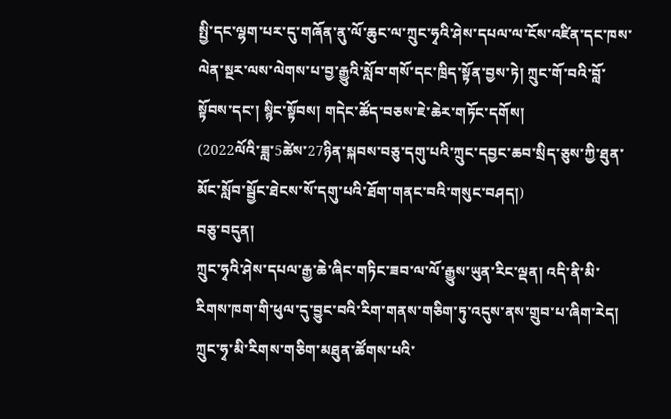སྤྱི་དང་ལྷག་པར་དུ་གཞོན་ནུ་ལོ་ཆུང་ལ་ཀྲུང་ཧྭའི་ཤེས་དཔལ་ལ་ངོས་འཛིན་དང་ཁས་ལེན་སྔར་ལས་ལེགས་པ་བྱ་རྒྱུའི་སློབ་གསོ་དང་ཁྲིད་སྟོན་བྱས་ཏེ། ཀྲུང་གོ་བའི་བློ་སྟོབས་དང་། སྙིང་སྟོབས། གདེང་ཚོད་བཅས་ཇེ་ཆེར་གཏོང་དགོས།
(2022ལོའི་ཟླ་5ཚེས་27ཉིན་སྐབས་བཅུ་དགུ་པའི་ཀྲུང་དབྱང་ཆབ་སྲིད་ཅུས་ཀྱི་ཐུན་མོང་སློབ་སྦྱོང་ཐེངས་སོ་དགུ་པའི་ཐོག་གནང་བའི་གསུང་བཤད།)
བཅུ་བདུན།
ཀྲུང་ཧྭའི་ཤེས་དཔལ་རྒྱ་ཆེ་ཞིང་གཏིང་ཟབ་ལ་ལོ་རྒྱུས་ཡུན་རིང་ལྡན། འདི་ནི་མི་རིགས་ཁག་གི་ཕུལ་དུ་བྱུང་བའི་རིག་གནས་གཅིག་ཏུ་འདུས་ནས་གྲུབ་པ་ཞིག་རེད། ཀྲུང་ཧྭ་མི་རིགས་གཅིག་མཐུན་ཚོགས་པའི་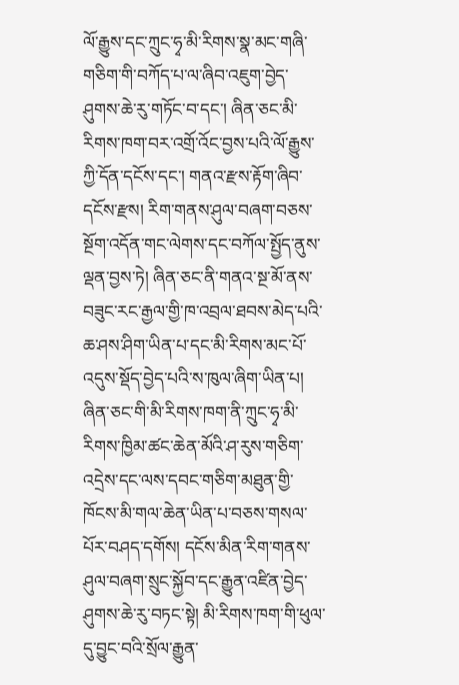ལོ་རྒྱུས་དང་ཀྲུང་ཧྭ་མི་རིགས་སྣ་མང་གཞི་གཅིག་གི་བཀོད་པ་ལ་ཞིབ་འཇུག་བྱེད་ཤུགས་ཆེ་རུ་གཏོང་བ་དང་། ཞིན་ཅང་མི་རིགས་ཁག་བར་འགྲོ་འོང་བྱས་པའི་ལོ་རྒྱུས་ཀྱི་དོན་དངོས་དང་། གནའ་རྫས་རྟོག་ཞིབ་དངོས་རྫས། རིག་གནས་ཤུལ་བཞག་བཅས་སྔོག་འདོན་གང་ལེགས་དང་བཀོལ་སྤྱོད་ནུས་ལྡན་བྱས་ཏེ། ཞིན་ཅང་ནི་གནའ་སྔ་མོ་ནས་བཟུང་རང་རྒྱལ་གྱི་ཁ་འབྲལ་ཐབས་མེད་པའི་ཆ་ཤས་ཤིག་ཡིན་པ་དང་མི་རིགས་མང་པོ་འདུས་སྡོད་བྱེད་པའི་ས་ཁུལ་ཞིག་ཡིན་པ། ཞིན་ཅང་གི་མི་རིགས་ཁག་ནི་ཀྲུང་ཧྭ་མི་རིགས་ཁྱིམ་ཚང་ཆེན་མོའི་ཤ་རུས་གཅིག་འདྲེས་དང་ལས་དབང་གཅིག་མཐུན་གྱི་ཁོངས་མི་གལ་ཆེན་ཡིན་པ་བཅས་གསལ་པོར་བཤད་དགོས། དངོས་མིན་རིག་གནས་ཤུལ་བཞག་སྲུང་སྐྱོབ་དང་རྒྱུན་འཛིན་བྱེད་ཤུགས་ཆེ་རུ་བཏང་སྟེ། མི་རིགས་ཁག་གི་ཕུལ་དུ་བྱུང་བའི་སྲོལ་རྒྱུན་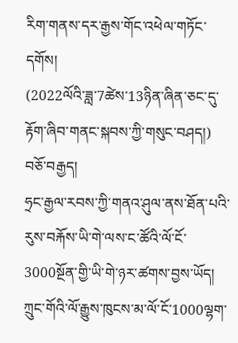རིག་གནས་དར་རྒྱས་གོང་འཕེལ་གཏོང་དགོས།
(2022ལོའི་ཟླ་7ཚེས་13ཉིན་ཞིན་ཅང་དུ་རྟོག་ཞིབ་གནང་སྐབས་ཀྱི་གསུང་བཤད།)
བཅོ་བརྒྱད།
ཧྲང་རྒྱལ་རབས་ཀྱི་གནའ་ཤུལ་ནས་ཐོན་པའི་རུས་བརྐོས་ཡི་གེ་ལས་ང་ཚོའི་ལོ་ངོ་3000སྔོན་གྱི་ཡི་གེ་ཉར་ཚགས་བྱས་ཡོད། ཀྲུང་གོའི་ལོ་རྒྱུས་ཁུངས་མ་ལོ་ངོ་1000ལྷག་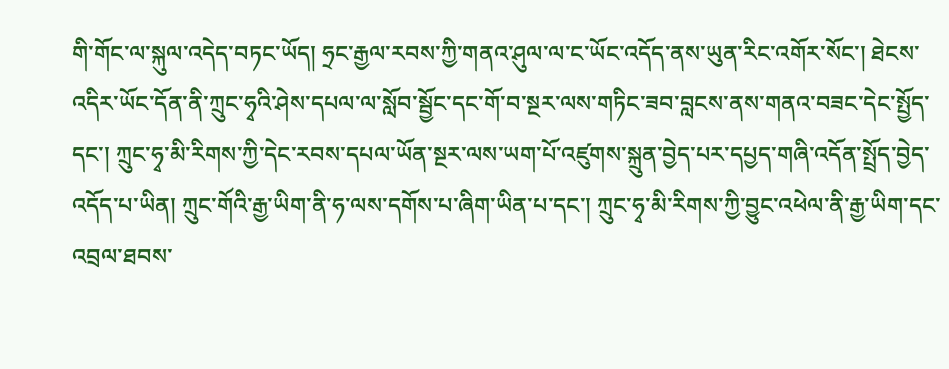གི་གོང་ལ་སྐུལ་འདེད་བཏང་ཡོད། ཧྲང་རྒྱལ་རབས་ཀྱི་གནའ་ཤུལ་ལ་ང་ཡོང་འདོད་ནས་ཡུན་རིང་འགོར་སོང་། ཐེངས་འདིར་ཡོང་དོན་ནི་ཀྲུང་ཧྭའི་ཤེས་དཔལ་ལ་སློབ་སྦྱོང་དང་གོ་བ་སྔར་ལས་གཏིང་ཟབ་བླངས་ནས་གནའ་བཟང་དེང་སྤྱོད་དང་། ཀྲུང་ཧྭ་མི་རིགས་ཀྱི་དེང་རབས་དཔལ་ཡོན་སྔར་ལས་ཡག་པོ་འཛུགས་སྐྲུན་བྱེད་པར་དཔྱད་གཞི་འདོན་སྤྲོད་བྱེད་འདོད་པ་ཡིན། ཀྲུང་གོའི་རྒྱ་ཡིག་ནི་ཧ་ལས་དགོས་པ་ཞིག་ཡིན་པ་དང་། ཀྲུང་ཧྭ་མི་རིགས་ཀྱི་བྱུང་འཕེལ་ནི་རྒྱ་ཡིག་དང་འབྲལ་ཐབས་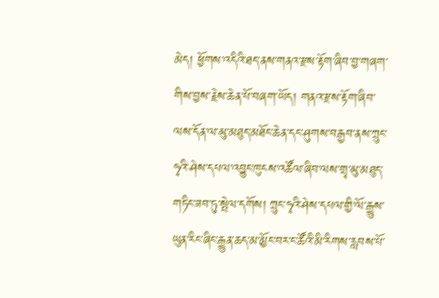མེད། ཕྱོགས་འདིའི་ཐད་ནས་གནའ་རྫས་རྟོག་ཞིབ་བྱ་གཞག་གིས་བྱས་རྗེས་ཆེན་པོ་བཞག་ཡོད། གནའ་རྫས་རྟོག་ཞིབ་ལས་དོན་ལ་མུ་མཐུད་མཐོང་ཆེན་དང་ཤུགས་བརྒྱབ་ནས་ཀྲུང་ཧྭའི་ཤེས་དཔལ་འབྱུང་ཁུངས་འཚོལ་ཞིབ་ལས་གྲྭ་མུ་མཐུད་གཏིང་ཟབ་ཏུ་སྤེལ་དགོས། ཀྲུང་ཧྭའི་ཤེས་དཔལ་གྱི་ལོ་རྒྱུས་ཡུན་རིང་ཞིང་རྒྱུན་ཆད་མ་མྱོང་བར་ང་ཚོའི་མི་རིགས་རླབས་པོ་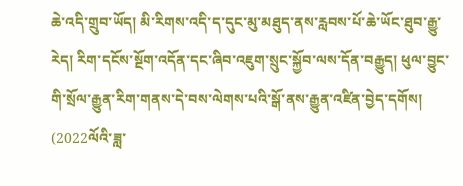ཆེ་འདི་གྲུབ་ཡོད། མི་རིགས་འདི་ད་དུང་མུ་མཐུད་ནས་རླབས་པོ་ཆེ་ཡོང་ཐུབ་རྒྱུ་རེད། རིག་དངོས་སྔོག་འདོན་དང་ཞིབ་འཇུག་སྲུང་སྐྱོབ་ལས་དོན་བརྒྱུད། ཕུལ་བྱུང་གི་སྲོལ་རྒྱུན་རིག་གནས་དེ་བས་ལེགས་པའི་སྒོ་ནས་རྒྱུན་འཛིན་བྱེད་དགོས།
(2022ལོའི་ཟླ་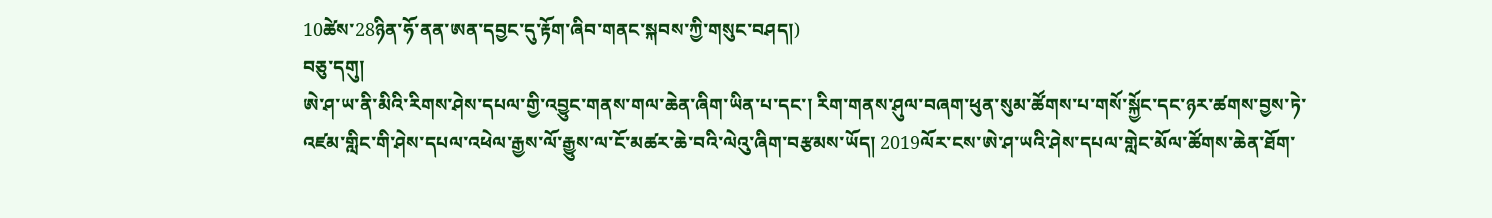10ཚེས་28ཉིན་ཧོ་ནན་ཨན་དབྱང་དུ་རྟོག་ཞིབ་གནང་སྐབས་ཀྱི་གསུང་བཤད།)
བཅུ་དགུ།
ཨེ་ཤ་ཡ་ནི་མིའི་རིགས་ཤེས་དཔལ་གྱི་འབྱུང་གནས་གལ་ཆེན་ཞིག་ཡིན་པ་དང་། རིག་གནས་ཤུལ་བཞག་ཕུན་སུམ་ཚོགས་པ་གསོ་སྐྱོང་དང་ཉར་ཚགས་བྱས་ཏེ་འཛམ་གླིང་གི་ཤེས་དཔལ་འཕེལ་རྒྱས་ལོ་རྒྱུས་ལ་ངོ་མཚར་ཆེ་བའི་ལེའུ་ཞིག་བརྩམས་ཡོད། 2019ལོར་ངས་ཨེ་ཤ་ཡའི་ཤེས་དཔལ་གླེང་མོལ་ཚོགས་ཆེན་ཐོག་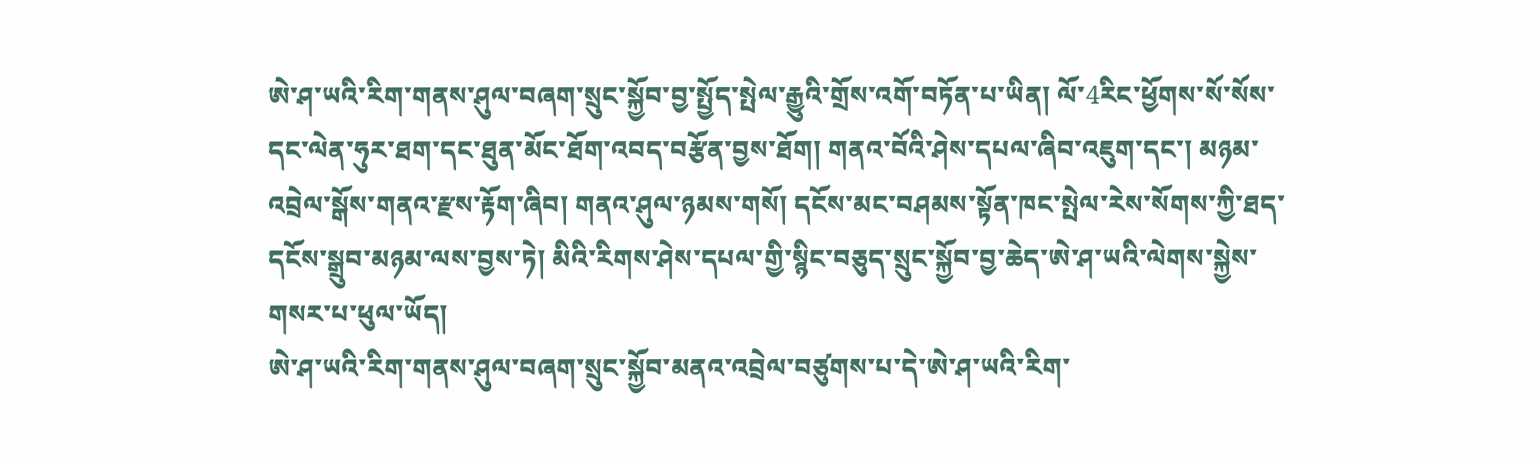ཨེ་ཤ་ཡའི་རིག་གནས་ཤུལ་བཞག་སྲུང་སྐྱོབ་བྱ་སྤྱོད་སྤེལ་རྒྱུའི་གྲོས་འགོ་བཏོན་པ་ཡིན། ལོ་4རིང་ཕྱོགས་སོ་སོས་དང་ལེན་ཧུར་ཐག་དང་ཐུན་མོང་ཐོག་འབད་བརྩོན་བྱས་ཐོག། གནའ་བོའི་ཤེས་དཔལ་ཞིབ་འཇུག་དང་། མཉམ་འབྲེལ་སྒོས་གནའ་རྫས་རྟོག་ཞིབ། གནའ་ཤུལ་ཉམས་གསོ། དངོས་མང་བཤམས་སྟོན་ཁང་སྤེལ་རེས་སོགས་ཀྱི་ཐད་དངོས་སྒྲུབ་མཉམ་ལས་བྱས་ཏེ། མིའི་རིགས་ཤེས་དཔལ་གྱི་སྙིང་བཅུད་སྲུང་སྐྱོབ་བྱ་ཆེད་ཨེ་ཤ་ཡའི་ལེགས་སྐྱེས་གསར་པ་ཕུལ་ཡོད།
ཨེ་ཤ་ཡའི་རིག་གནས་ཤུལ་བཞག་སྲུང་སྐྱོབ་མནའ་འབྲེལ་བཙུགས་པ་དེ་ཨེ་ཤ་ཡའི་རིག་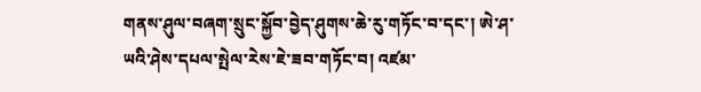གནས་ཤུལ་བཞག་སྲུང་སྐྱོབ་བྱེད་ཤུགས་ཆེ་རུ་གཏོང་བ་དང་། ཨེ་ཤ་ཡའི་ཤེས་དཔལ་སྤེལ་རེས་ཇེ་ཟབ་གཏོང་བ། འཛམ་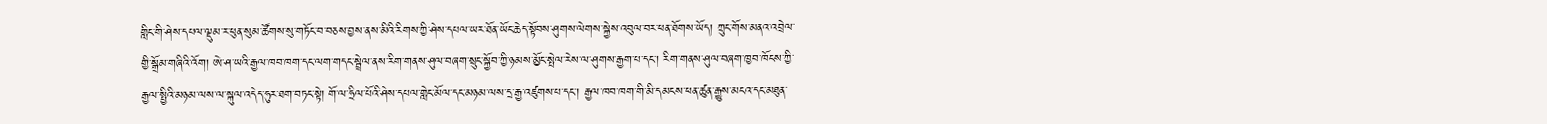གླིང་གི་ཤེས་དཔལ་ལྡུམ་ར་ཕུན་སུམ་ཚོགས་སུ་གཏོང་བ་བཅས་བྱས་ནས་མིའི་རིགས་ཀྱི་ཤེས་དཔལ་ཡར་ཐོན་ཡོང་ཆེད་སྟོབས་ཤུགས་ལེགས་སྐྱེས་འབུལ་བར་ཕན་ཐོགས་ཡོད། ཀྲུང་གོས་མནའ་འབྲེལ་གྱི་སྒྲོམ་གཞིའི་འོག། ཨེ་ཤ་ཡའི་རྒྱལ་ཁབ་ཁག་དང་ལག་གདང་སྦྲེལ་ནས་རིག་གནས་ཤུལ་བཞག་སྲུང་སྐྱོབ་ཀྱི་ཉམས་མྱོང་སྤེལ་རེས་ལ་ཤུགས་རྒྱག་པ་དང་། རིག་གནས་ཤུལ་བཞག་ཁྱབ་ཁོངས་ཀྱི་རྒྱལ་སྤྱིའི་མཉམ་ལས་ལ་སྐུལ་འདེད་ཧུར་ཐག་བཏང་སྟེ། གོ་ལ་ཧྲིལ་པོའི་ཤེས་དཔལ་གླེང་མོལ་དང་མཉམ་ལས་དྲ་རྒྱ་འཛུགས་པ་དང་། རྒྱལ་ཁབ་ཁག་གི་མི་དམངས་ཕན་ཚུན་རྒྱུས་མངའ་དང་མཐུན་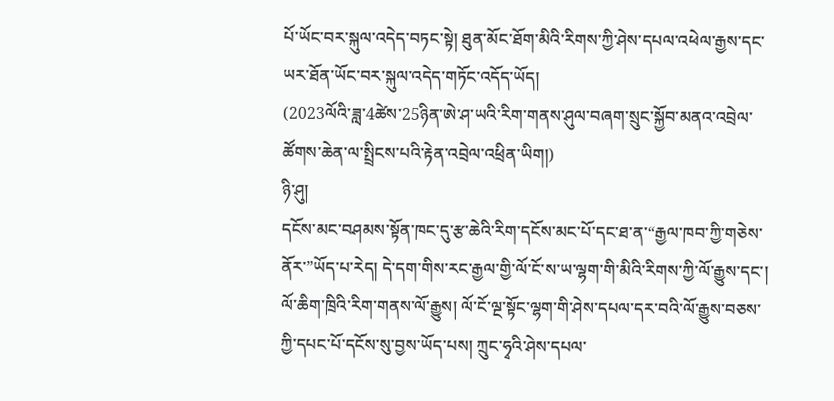པོ་ཡོང་བར་སྐུལ་འདེད་བཏང་སྟེ། ཐུན་མོང་ཐོག་མིའི་རིགས་ཀྱི་ཤེས་དཔལ་འཕེལ་རྒྱས་དང་ཡར་ཐོན་ཡོང་བར་སྐུལ་འདེད་གཏོང་འདོད་ཡོད།
(2023ལོའི་ཟླ་4ཚེས་25ཉིན་ཨེ་ཤ་ཡའི་རིག་གནས་ཤུལ་བཞག་སྲུང་སྐྱོབ་མནའ་འབྲེལ་ཚོགས་ཆེན་ལ་སྤྲིངས་པའི་རྟེན་འབྲེལ་འཕྲིན་ཡིག།)
ཉི་ཤུ།
དངོས་མང་བཤམས་སྟོན་ཁང་དུ་རྩ་ཆེའི་རིག་དངོས་མང་པོ་དང་ཐ་ན་“རྒྱལ་ཁབ་ཀྱི་གཅེས་ནོར་”ཡོད་པ་རེད། དེ་དག་གིས་རང་རྒྱལ་གྱི་ལོ་ངོ་ས་ཡ་ལྷག་གི་མིའི་རིགས་ཀྱི་ལོ་རྒྱུས་དང་། ལོ་ཆིག་ཁྲིའི་རིག་གནས་ལོ་རྒྱུས། ལོ་ངོ་ལྔ་སྟོང་ལྷག་གི་ཤེས་དཔལ་དར་བའི་ལོ་རྒྱུས་བཅས་ཀྱི་དཔང་པོ་དངོས་སུ་བྱས་ཡོད་པས། ཀྲུང་ཧྭའི་ཤེས་དཔལ་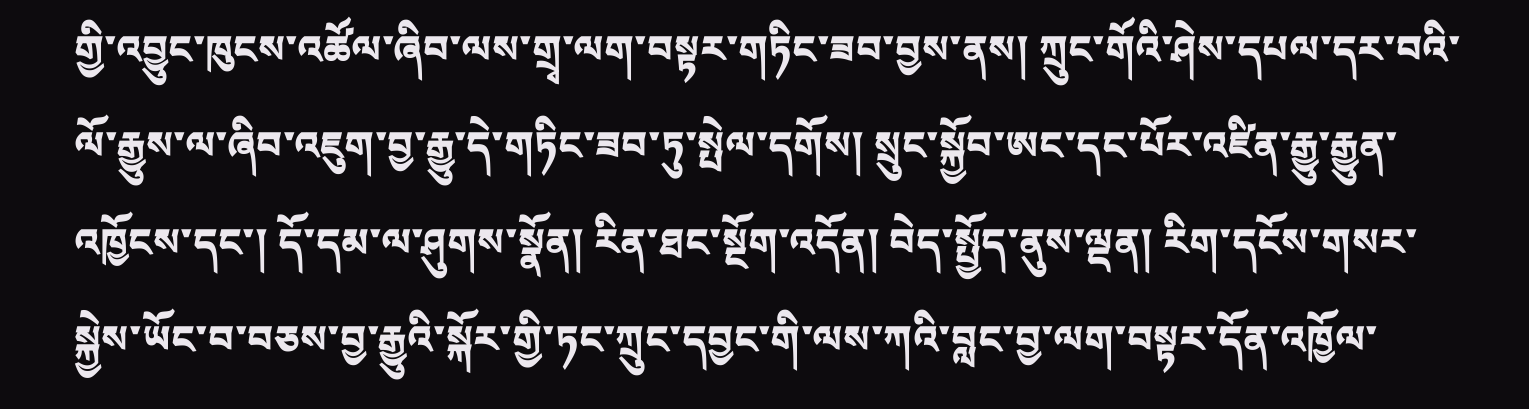གྱི་འབྱུང་ཁུངས་འཚོལ་ཞིབ་ལས་གྲྭ་ལག་བསྟར་གཏིང་ཟབ་བྱས་ནས། ཀྲུང་གོའི་ཤེས་དཔལ་དར་བའི་ལོ་རྒྱུས་ལ་ཞིབ་འཇུག་བྱ་རྒྱུ་དེ་གཏིང་ཟབ་ཏུ་སྤེལ་དགོས། སྲུང་སྐྱོབ་ཨང་དང་པོར་འཛིན་རྒྱུ་རྒྱུན་འཁྱོངས་དང་། དོ་དམ་ལ་ཤུགས་སྣོན། རིན་ཐང་སྔོག་འདོན། བེད་སྤྱོད་ནུས་ལྡན། རིག་དངོས་གསར་སྐྱེས་ཡོང་བ་བཅས་བྱ་རྒྱུའི་སྐོར་གྱི་ཏང་ཀྲུང་དབྱང་གི་ལས་ཀའི་བླང་བྱ་ལག་བསྟར་དོན་འཁྱོལ་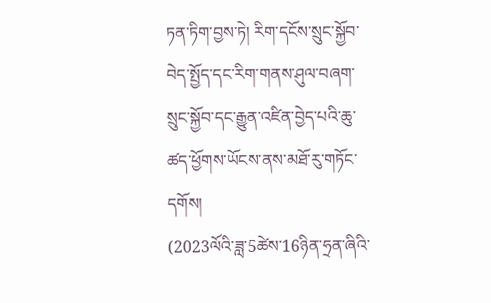ཏན་ཏིག་བྱས་ཏེ། རིག་དངོས་སྲུང་སྐྱོབ་བེད་སྤྱོད་དང་རིག་གནས་ཤུལ་བཞག་སྲུང་སྐྱོབ་དང་རྒྱུན་འཛིན་བྱེད་པའི་ཆུ་ཚད་ཕྱོགས་ཡོངས་ནས་མཐོ་རུ་གཏོང་དགོས།
(2023ལོའི་ཟླ་5ཚེས་16ཉིན་ཧྲན་ཞིའི་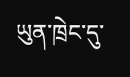ཡུན་ཁྲེང་དུ་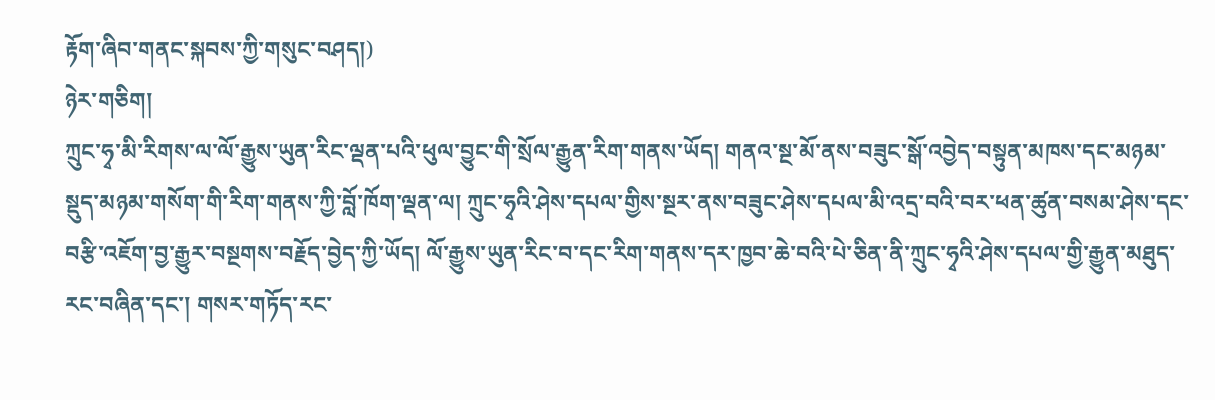རྟོག་ཞིབ་གནང་སྐབས་ཀྱི་གསུང་བཤད།)
ཉེར་གཅིག།
ཀྲུང་ཧྭ་མི་རིགས་ལ་ལོ་རྒྱུས་ཡུན་རིང་ལྡན་པའི་ཕུལ་བྱུང་གི་སྲོལ་རྒྱུན་རིག་གནས་ཡོད། གནའ་སྔ་མོ་ནས་བཟུང་སྒོ་འབྱེད་བསྟུན་མཁས་དང་མཉམ་སྡུད་མཉམ་གསོག་གི་རིག་གནས་ཀྱི་བློ་ཁོག་ལྡན་ལ། ཀྲུང་ཧྭའི་ཤེས་དཔལ་གྱིས་སྔར་ནས་བཟུང་ཤེས་དཔལ་མི་འདྲ་བའི་བར་ཕན་ཚུན་བསམ་ཤེས་དང་བརྩི་འཇོག་བྱ་རྒྱུར་བསྔགས་བརྗོད་བྱེད་ཀྱི་ཡོད། ལོ་རྒྱུས་ཡུན་རིང་བ་དང་རིག་གནས་དར་ཁྱབ་ཆེ་བའི་པེ་ཅིན་ནི་ཀྲུང་ཧྭའི་ཤེས་དཔལ་གྱི་རྒྱུན་མཐུད་རང་བཞིན་དང་། གསར་གཏོད་རང་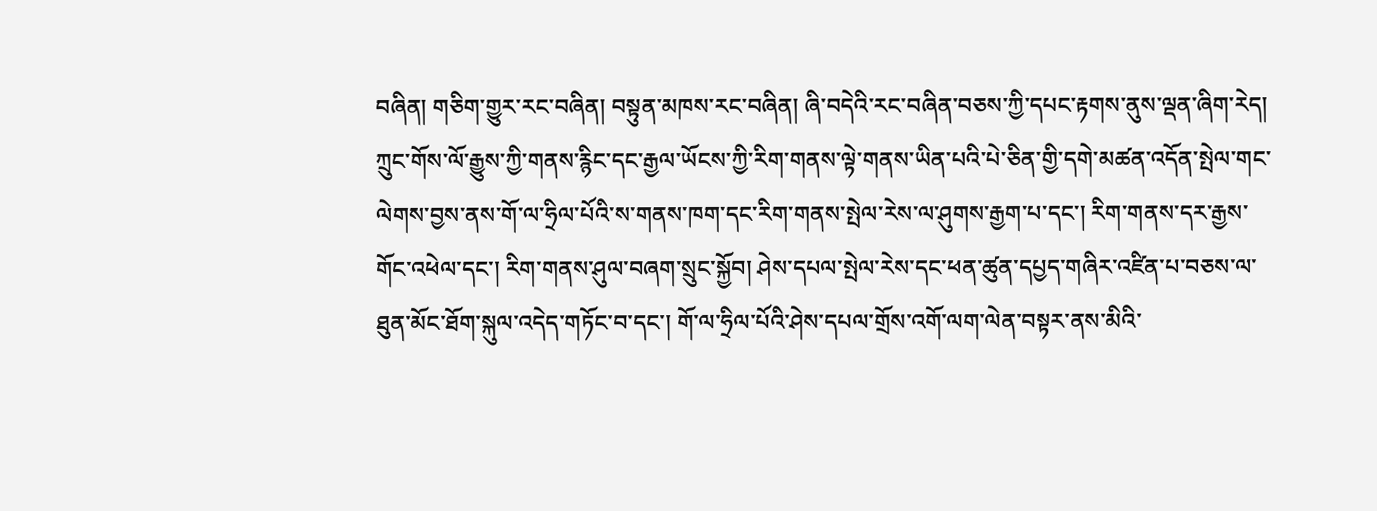བཞིན། གཅིག་གྱུར་རང་བཞིན། བསྟུན་མཁས་རང་བཞིན། ཞི་བདེའི་རང་བཞིན་བཅས་ཀྱི་དཔང་རྟགས་ནུས་ལྡན་ཞིག་རེད། ཀྲུང་གོས་ལོ་རྒྱུས་ཀྱི་གནས་རྙིང་དང་རྒྱལ་ཡོངས་ཀྱི་རིག་གནས་ལྟེ་གནས་ཡིན་པའི་པེ་ཅིན་གྱི་དགེ་མཚན་འདོན་སྤེལ་གང་ལེགས་བྱས་ནས་གོ་ལ་ཧྲིལ་པོའི་ས་གནས་ཁག་དང་རིག་གནས་སྤེལ་རེས་ལ་ཤུགས་རྒྱག་པ་དང་། རིག་གནས་དར་རྒྱས་གོང་འཕེལ་དང་། རིག་གནས་ཤུལ་བཞག་སྲུང་སྐྱོབ། ཤེས་དཔལ་སྤེལ་རེས་དང་ཕན་ཚུན་དཔྱད་གཞིར་འཛིན་པ་བཅས་ལ་ཐུན་མོང་ཐོག་སྐུལ་འདེད་གཏོང་བ་དང་། གོ་ལ་ཧྲིལ་པོའི་ཤེས་དཔལ་གྲོས་འགོ་ལག་ལེན་བསྟར་ནས་མིའི་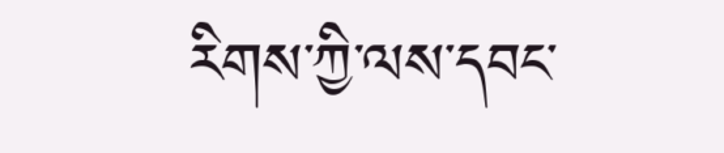རིགས་ཀྱི་ལས་དབང་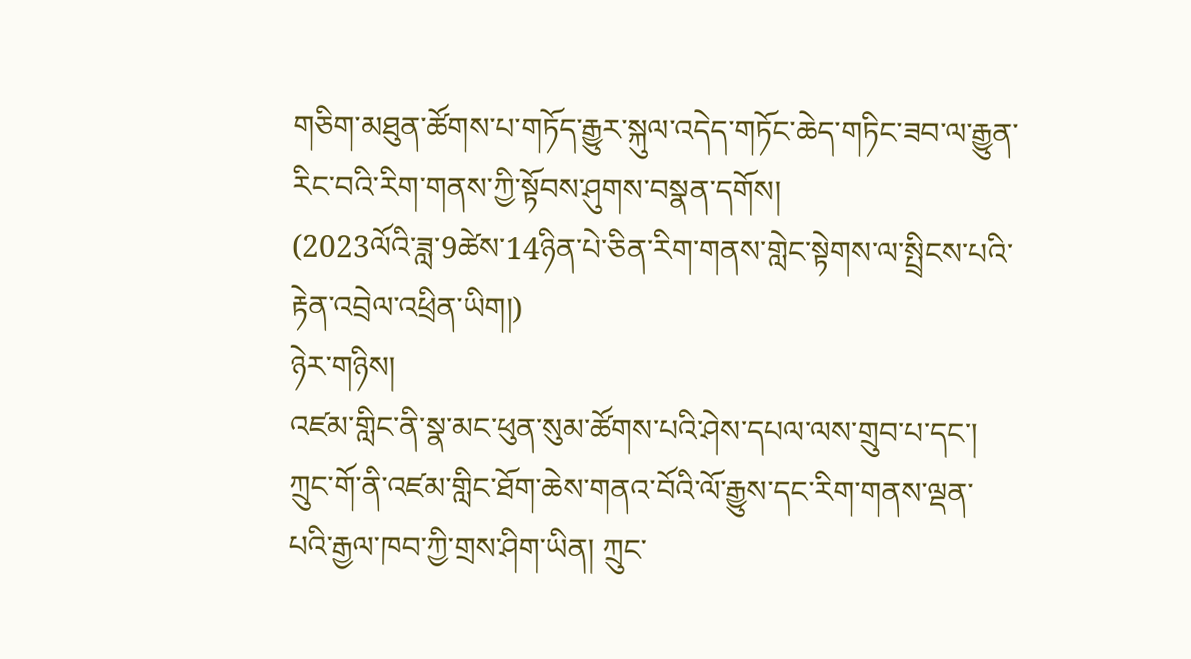གཅིག་མཐུན་ཚོགས་པ་གཏོད་རྒྱུར་སྐུལ་འདེད་གཏོང་ཆེད་གཏིང་ཟབ་ལ་རྒྱུན་རིང་བའི་རིག་གནས་ཀྱི་སྟོབས་ཤུགས་བསྣན་དགོས།
(2023ལོའི་ཟླ་9ཚེས་14ཉིན་པེ་ཅིན་རིག་གནས་གླེང་སྟེགས་ལ་སྤྲིངས་པའི་རྟེན་འབྲེལ་འཕྲིན་ཡིག།)
ཉེར་གཉིས།
འཛམ་གླིང་ནི་སྣ་མང་ཕུན་སུམ་ཚོགས་པའི་ཤེས་དཔལ་ལས་གྲུབ་པ་དང་། ཀྲུང་གོ་ནི་འཛམ་གླིང་ཐོག་ཆེས་གནའ་བོའི་ལོ་རྒྱུས་དང་རིག་གནས་ལྡན་པའི་རྒྱལ་ཁབ་ཀྱི་གྲས་ཤིག་ཡིན། ཀྲུང་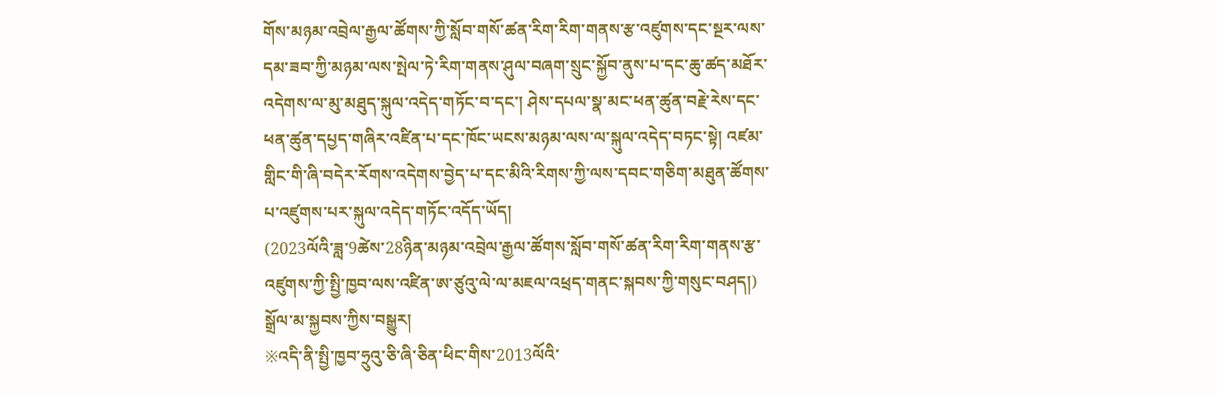གོས་མཉམ་འབྲེལ་རྒྱལ་ཚོགས་ཀྱི་སློབ་གསོ་ཚན་རིག་རིག་གནས་རྩ་འཛུགས་དང་སྔར་ལས་དམ་ཟབ་ཀྱི་མཉམ་ལས་སྤེལ་ཏེ་རིག་གནས་ཤུལ་བཞག་སྲུང་སྐྱོབ་ནུས་པ་དང་ཆུ་ཚད་མཐོར་འདེགས་ལ་མུ་མཐུད་སྐུལ་འདེད་གཏོང་བ་དང་། ཤེས་དཔལ་སྣ་མང་ཕན་ཚུན་བརྗེ་རེས་དང་ཕན་ཚུན་དཔྱད་གཞིར་འཛིན་པ་དང་ཁོང་ཡངས་མཉམ་ལས་ལ་སྐུལ་འདེད་བཏང་སྟེ། འཛམ་གླིང་གི་ཞི་བདེར་རོགས་འདེགས་བྱེད་པ་དང་མིའི་རིགས་ཀྱི་ལས་དབང་གཅིག་མཐུན་ཚོགས་པ་འཛུགས་པར་སྐུལ་འདེད་གཏོང་འདོད་ཡོད།
(2023ལོའི་ཟླ་9ཚེས་28ཉིན་མཉམ་འབྲེལ་རྒྱལ་ཚོགས་སློབ་གསོ་ཚན་རིག་རིག་གནས་རྩ་འཛུགས་ཀྱི་སྤྱི་ཁྱབ་ལས་འཛིན་ཨ་ཙུའུ་ལེ་ལ་མཇལ་འཕྲད་གནང་སྐབས་ཀྱི་གསུང་བཤད།)
སྒྲོལ་མ་སྐྱབས་ཀྱིས་བསྒྱུར།
※འདི་ནི་སྤྱི་ཁྱབ་ཧྲུའུ་ཅི་ཞི་ཅིན་ཕིང་གིས་2013ལོའི་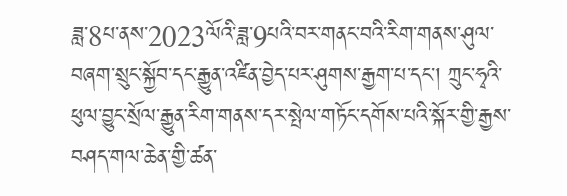ཟླ་8པ་ནས་2023ལོའི་ཟླ་9པའི་བར་གནང་བའི་རིག་གནས་ཤུལ་བཞག་སྲུང་སྐྱོབ་དང་རྒྱུན་འཛིན་བྱེད་པར་ཤུགས་རྒྱག་པ་དང་། ཀྲུང་ཧྭའི་ཕུལ་བྱུང་སྲོལ་རྒྱུན་རིག་གནས་དར་སྤེལ་གཏོང་དགོས་པའི་སྐོར་གྱི་རྒྱས་བཤད་གལ་ཆེན་གྱི་ཚན་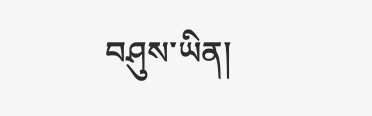བཤུས་ཡིན།